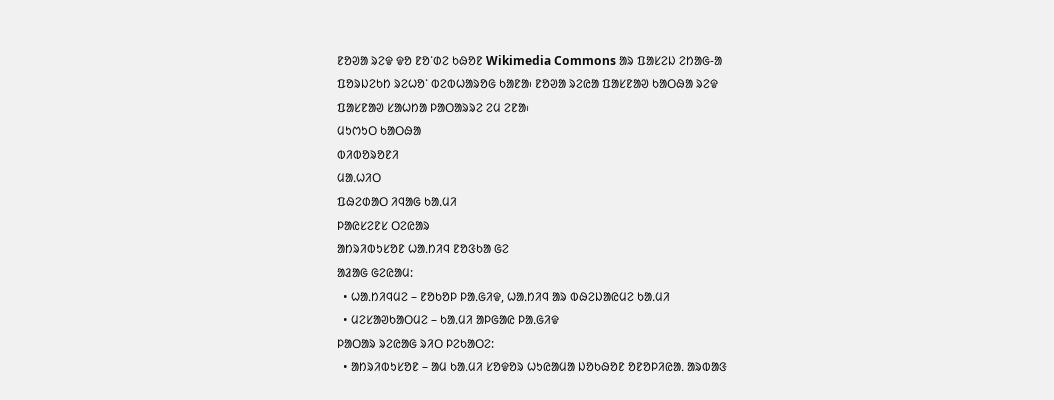ᱱᱚᱣᱟ ᱨᱮᱫ ᱫᱚ ᱱᱚᱸᱰᱮ ᱠᱷᱚᱱ Wikimedia Commons ᱟᱨ ᱯᱟᱥᱮᱡ ᱮᱴᱟᱜ-ᱟ ᱯᱚᱨᱡᱮᱠᱴ ᱨᱮᱦᱚᱸ ᱵᱮᱵᱦᱟᱨᱚᱜ ᱠᱟᱱᱟ᱾ ᱱᱚᱣᱟ ᱨᱮᱭᱟ ᱯᱟᱥᱱᱟᱣ ᱠᱟᱛᱷᱟ ᱨᱮᱫ ᱯᱟᱥᱱᱟᱣ ᱥᱟᱦᱴᱟ ᱞᱟᱛᱟᱨᱨᱮ ᱮᱢ ᱮᱱᱟ᱾
ᱢᱩᱬᱩᱛ ᱠᱟᱛᱷᱟ
ᱵᱤᱵᱚᱨᱚᱱᱤ
ᱢᱟᱹᱦᱤᱛ
ᱯᱷᱮᱰᱟᱛ ᱤᱧᱟᱜ ᱠᱟᱹᱢᱤ
ᱞᱟᱭᱥᱮᱱᱥ ᱛᱮᱭᱟᱨ
ᱟᱴᱨᱤᱵᱩᱥᱚᱱ ᱦᱟᱹᱴᱤᱧ ᱱᱚᱝᱠᱟ ᱜᱮ
ᱟᱲᱟᱜ ᱜᱮᱭᱟᱢ:
  • ᱦᱟᱹᱴᱤᱧᱢᱮ – ᱱᱚᱠᱚᱞ ᱞᱟᱹᱜᱤᱫ, ᱦᱟᱹᱴᱤᱧ ᱟᱨ ᱵᱷᱮᱡᱟᱭᱢᱮ ᱠᱟᱹᱢᱤ
  • ᱢᱮᱥᱟᱣᱠᱟᱛᱢᱮ – ᱠᱟᱹᱢᱤ ᱟᱞᱜᱟᱭ ᱞᱟᱹᱜᱤᱫ
ᱞᱟᱛᱟᱨ ᱨᱮᱭᱟᱜ ᱨᱤᱛ ᱞᱮᱠᱟᱛᱮ:
  • ᱟᱴᱨᱤᱵᱩᱥᱚᱱ – ᱟᱢ ᱠᱟᱹᱢᱤ ᱥᱚᱫᱚᱨ ᱦᱩᱭᱟᱢᱟ ᱡᱚᱠᱷᱚᱱ ᱚᱱᱚᱞᱤᱭᱟᱹ ᱟᱨᱵᱟᱝ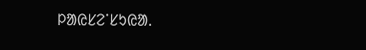ᱞᱟᱭᱥᱮᱸᱥᱩᱭᱟᱹ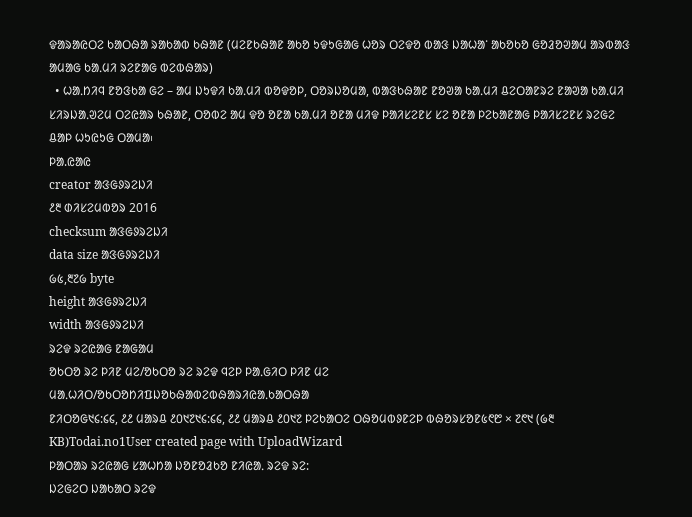ᱫᱟᱨᱟᱭᱛᱮ ᱠᱟᱛᱷᱟ ᱨᱟᱠᱟᱵ ᱠᱷᱟᱱ (ᱢᱮᱱᱠᱷᱟᱱ ᱟᱠᱚ ᱩᱫᱩᱜᱟᱜ ᱦᱚᱨ ᱛᱮᱫᱚ ᱵᱟᱝ ᱡᱟᱦᱟᱸ ᱟᱠᱚᱠᱚ ᱜᱚᱲᱚᱣᱟᱢ ᱟᱨᱵᱟᱝ ᱟᱢᱟᱜ ᱠᱟᱹᱢᱤ ᱨᱮᱱᱟᱜ ᱵᱮᱵᱷᱟᱨ)
  • ᱦᱟᱹᱴᱤᱧ ᱱᱚᱝᱠᱟ ᱜᱮ – ᱟᱢ ᱡᱩᱫᱤ ᱠᱟᱹᱢᱤ ᱵᱚᱫᱚᱞ, ᱛᱚᱨᱡᱚᱢᱟ, ᱵᱟᱝᱠᱷᱟᱱ ᱱᱚᱣᱟ ᱠᱟᱹᱢᱤ ᱪᱮᱛᱟᱱᱨᱮ ᱱᱟᱣᱟ ᱠᱟᱹᱢᱤ ᱥᱤᱨᱡᱟᱹᱣᱮᱢ ᱛᱮᱭᱟᱨ ᱠᱷᱟᱱ, ᱛᱚᱵᱮ ᱟᱢ ᱫᱚ ᱚᱱᱟ ᱠᱟᱹᱢᱤ ᱚᱱᱟ ᱢᱤᱫ ᱞᱟᱤᱥᱮᱱᱥ ᱥᱮ ᱚᱱᱟ ᱞᱮᱠᱟᱱᱟᱜ ᱞᱟᱤᱥᱮᱱᱥ ᱨᱮᱜᱮ ᱪᱟᱞ ᱦᱩᱭᱩᱜ ᱛᱟᱢᱟ᱾
ᱞᱟ.ᱭᱟᱭ
creator ᱟᱝᱜᱽᱨᱮᱡᱤ
᱒᱓ ᱰᱤᱥᱮᱢᱵᱚᱨ 2016
checksum ᱟᱝᱜᱽᱨᱮᱡᱤ
data size ᱟᱝᱜᱽᱨᱮᱡᱤ
᱙᱕,᱓᱗᱙ byte
height ᱟᱝᱜᱽᱨᱮᱡᱤ
width ᱟᱝᱜᱽᱨᱮᱡᱤ
ᱨᱮᱫ ᱨᱮᱭᱟᱜ ᱱᱟᱜᱟᱢ
ᱚᱠᱛᱚ ᱨᱮ ᱞᱤᱱ ᱢᱮ/ᱚᱠᱛᱚ ᱨᱮ ᱨᱮᱫ ᱧᱮᱞ ᱞᱟᱹᱜᱤᱛ ᱞᱤᱱ ᱢᱮ
ᱢᱟᱹᱦᱤᱛ/ᱚᱠᱛᱚᱴᱤᱯᱡᱚᱠᱷᱟᱵᱮᱵᱷᱟᱨᱤᱭᱟᱹᱠᱟᱛᱷᱟ
ᱱᱤᱛᱚᱜ᱑᱔:᱔᱔, ᱒᱒ ᱢᱟᱨᱪ ᱒᱐᱑᱗᱑᱔:᱔᱔, ᱒᱒ ᱢᱟᱨᱪ ᱒᱐᱑᱗ ᱞᱮᱠᱟᱛᱮ ᱛᱷᱚᱢᱵᱽᱱᱮᱞ ᱵᱷᱚᱨᱥᱚᱱ᱕᱖᱘ × ᱗᱖᱑ (᱙᱓ KB)Todai.no1User created page with UploadWizard
ᱞᱟᱛᱟᱨ ᱨᱮᱭᱟᱜ ᱥᱟᱦᱴᱟ ᱡᱚᱱᱚᱲᱠᱚ ᱱᱤᱭᱟᱹ ᱨᱮᱫ ᱨᱮ:
ᱡᱮᱜᱮᱛ ᱡᱟᱠᱟᱛ ᱨᱮᱫ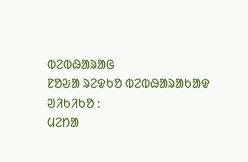ᱵᱮᱵᱷᱟᱨᱟᱜ
ᱱᱚᱶᱟ ᱨᱮᱫᱠᱚ ᱵᱮᱵᱷᱟᱨᱟᱠᱟᱫ ᱣᱤᱠᱤᱠᱚ :
ᱢᱮᱴᱟ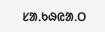ᱥᱟᱹᱠᱷᱭᱟᱹᱛ